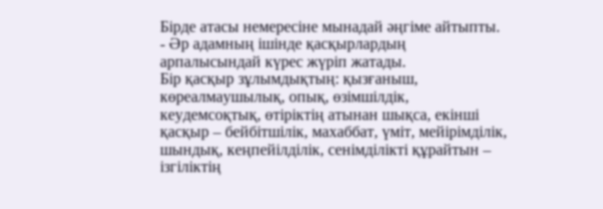Бірде атасы немересіне мынадай әңгіме айтыпты.
- Әр адамның ішінде қасқырлардың арпалысындай күрес жүріп жатады.
Бір қасқыр зұлымдықтың: қызғаныш, көреалмаушылық, опық, өзімшілдік, кеудемсоқтық, өтіріктің атынан шықса, екінші қасқыр – бейбітшілік, махаббат, үміт, мейірімділік, шындық, кеңпейілділік, сенімділікті құрайтын – ізгіліктің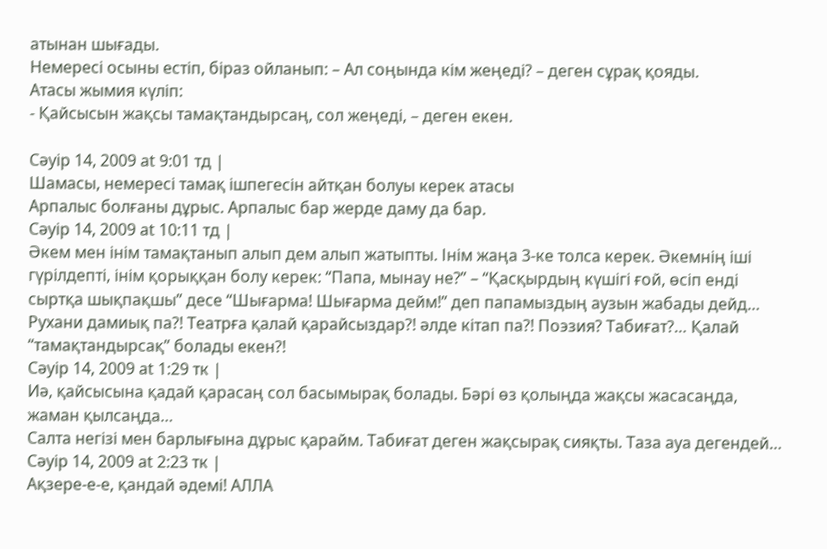атынан шығады.
Немересі осыны естіп, біраз ойланып: – Ал соңында кім жеңеді? – деген сұрақ қояды.
Атасы жымия күліп:
- Қайсысын жақсы тамақтандырсаң, сол жеңеді, – деген екен.

Сәуір 14, 2009 at 9:01 тд |
Шамасы, немересі тамақ ішпегесін айтқан болуы керек атасы
Арпалыс болғаны дұрыс. Арпалыс бар жерде даму да бар.
Сәуір 14, 2009 at 10:11 тд |
Әкем мен інім тамақтанып алып дем алып жатыпты. Інім жаңа 3-ке толса керек. Әкемнің іші гүрілдепті, інім қорыққан болу керек: “Папа, мынау не?” – “Қасқырдың күшігі ғой, өсіп енді сыртқа шықпақшы” десе “Шығарма! Шығарма дейм!” деп папамыздың аузын жабады дейд…
Рухани дамиық па?! Театрға қалай қарайсыздар?! әлде кітап па?! Поэзия? Табиғат?… Қалай “тамақтандырсақ” болады екен?!
Сәуір 14, 2009 at 1:29 тк |
Иә, қайсысына қадай қарасаң сол басымырақ болады. Бәрі өз қолыңда жақсы жасасаңда, жаман қылсаңда…
Салта негізі мен барлығына дұрыс қарайм. Табиғат деген жақсырақ сияқты. Таза ауа дегендей…
Сәуір 14, 2009 at 2:23 тк |
Ақзере-е-е, қандай әдемі! АЛЛА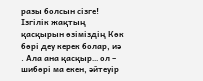разы болсын сізге! Ізгілік жақтың қасқырын өзіміздің Көк бөрі деу керек болар, иә
. Ала ана қасқыр… ол – шибөрі ма екен, әйтеуір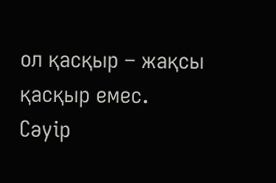ол қасқыр – жақсы қасқыр емес.
Сәуір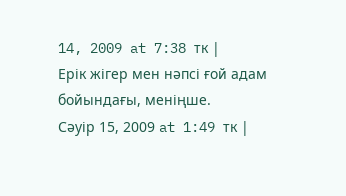14, 2009 at 7:38 тк |
Ерік жігер мен нәпсі ғой адам бойындағы, меніңше.
Сәуір 15, 2009 at 1:49 тк |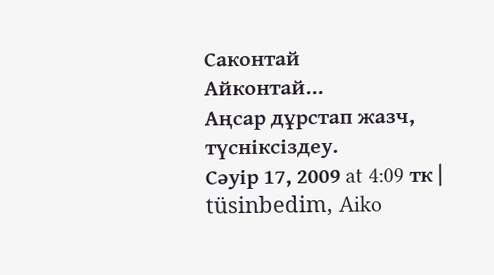Саконтай
Айконтай…
Аңсар дұрстап жазч, түсніксіздеу.
Сәуір 17, 2009 at 4:09 тк |
tüsinbedim, Aiko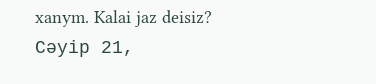xanym. Kalai jaz deisiz?
Сәуір 21,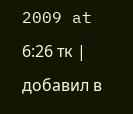2009 at 6:26 тк |
добавил в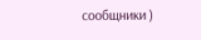сообщники )